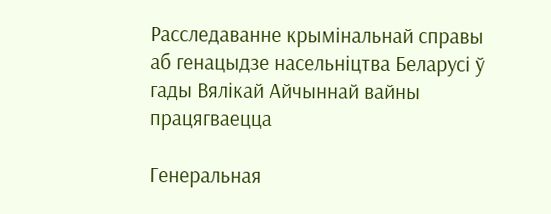Расследаванне крымінальнай справы аб генацыдзе насельніцтва Беларусі ў гады Вялікай Айчыннай вайны працягваецца

Генеральная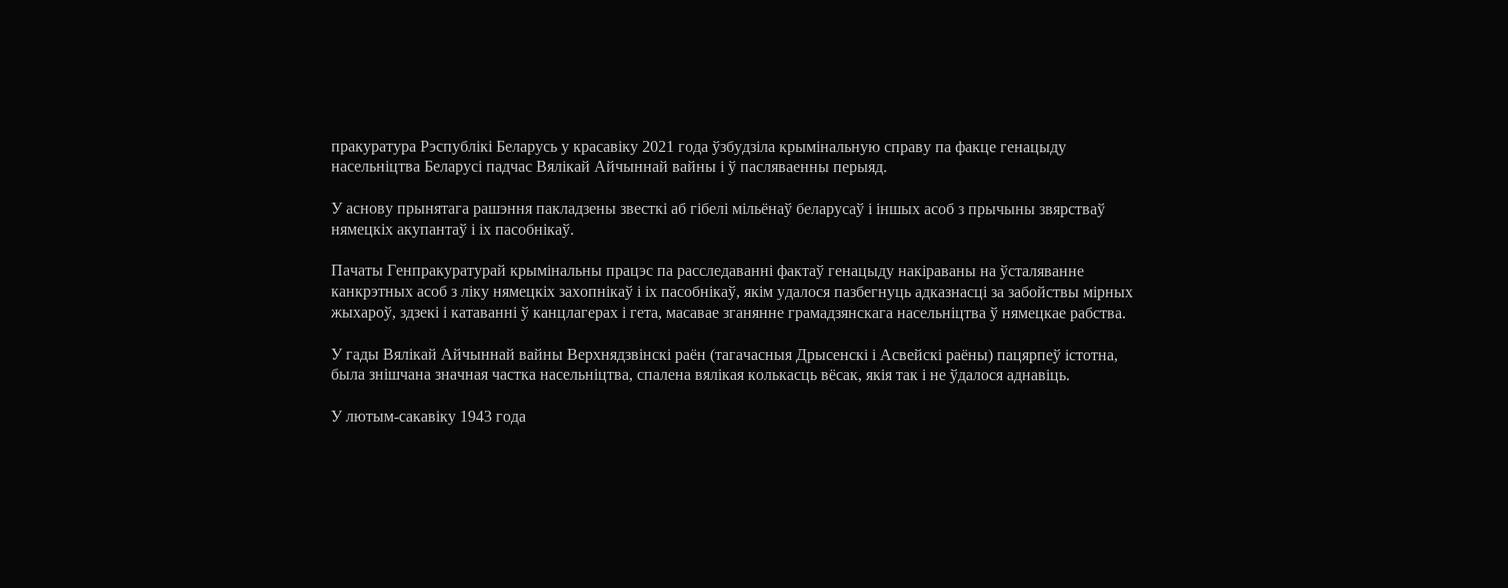пракуратура Рэспублікі Беларусь у красавіку 2021 года ўзбудзіла крымінальную справу па факце генацыду насельніцтва Беларусі падчас Вялікай Айчыннай вайны і ў пасляваенны перыяд.

У аснову прынятага рашэння пакладзены звесткі аб гібелі мільёнаў беларусаў і іншых асоб з прычыны звярстваў нямецкіх акупантаў і іх пасобнікаў.

Пачаты Генпракуратурай крымінальны працэс па расследаванні фактаў генацыду накіраваны на ўсталяванне канкрэтных асоб з ліку нямецкіх захопнікаў і іх пасобнікаў, якім удалося пазбегнуць адказнасці за забойствы мірных жыхароў, здзекі і катаванні ў канцлагерах і гета, масавае зганянне грамадзянскага насельніцтва ў нямецкае рабства.

У гады Вялікай Айчыннай вайны Верхнядзвінскі раён (тагачасныя Дрысенскі і Асвейскі раёны) пацярпеў істотна, была знішчана значная частка насельніцтва, спалена вялікая колькасць вёсак, якія так і не ўдалося аднавіць.

У лютым-сакавіку 1943 года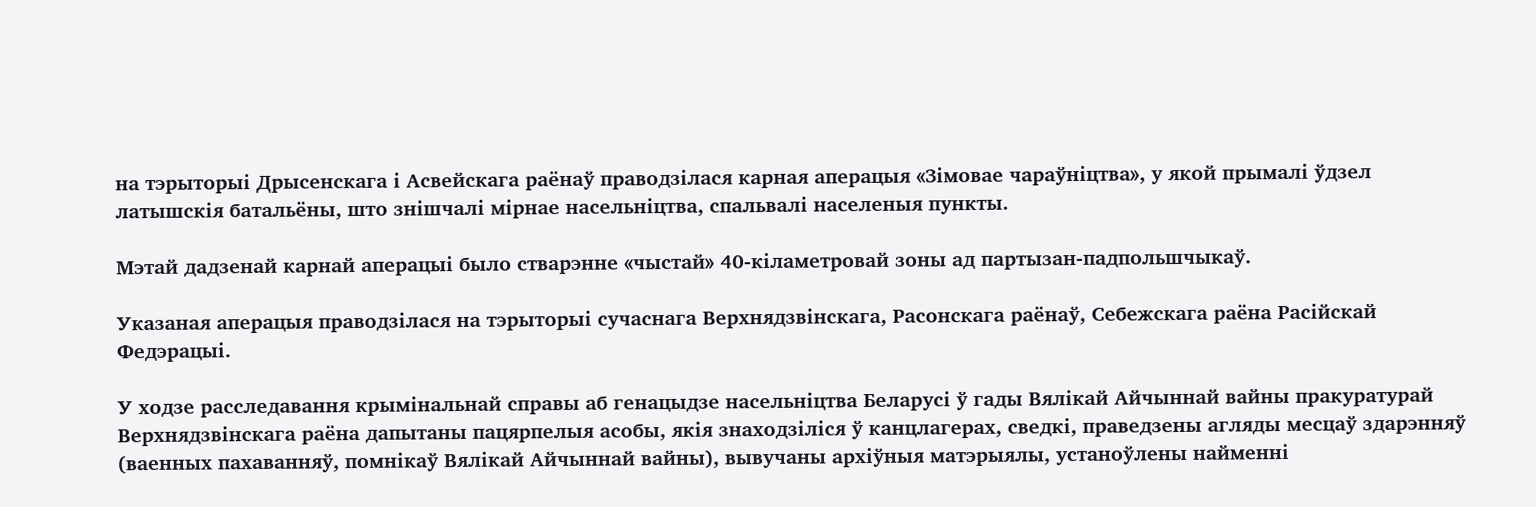на тэрыторыі Дрысенскага і Асвейскага раёнаў праводзілася карная аперацыя «Зімовае чараўніцтва», у якой прымалі ўдзел латышскія батальёны, што знішчалі мірнае насельніцтва, спальвалі населеныя пункты.

Мэтай дадзенай карнай аперацыі было стварэнне «чыстай» 40-кіламетровай зоны ад партызан-падпольшчыкаў.

Указаная аперацыя праводзілася на тэрыторыі сучаснага Верхнядзвінскага, Расонскага раёнаў, Себежскага раёна Расійскай Федэрацыі.

У ходзе расследавання крымінальнай справы аб генацыдзе насельніцтва Беларусі ў гады Вялікай Айчыннай вайны пракуратурай Верхнядзвінскага раёна дапытаны пацярпелыя асобы, якія знаходзіліся ў канцлагерах, сведкі, праведзены агляды месцаў здарэнняў (ваенных пахаванняў, помнікаў Вялікай Айчыннай вайны), вывучаны архіўныя матэрыялы, устаноўлены найменні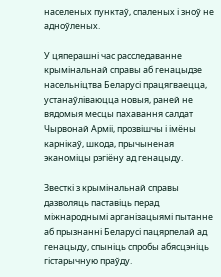населеных пунктаў, спаленых і зноў не адноўленых.

У цяперашні час расследаванне крымінальнай справы аб генацыдзе насельніцтва Беларусі працягваецца, устанаўліваюцца новыя, раней не вядомыя месцы пахавання салдат Чырвонай Арміі, прозвішчы і імёны карнікаў, шкода, прычыненая эканоміцы рэгіёну ад генацыду.

Звесткі з крымінальнай справы дазволяць паставіць перад міжнароднымі арганізацыямі пытанне аб прызнанні Беларусі пацярпелай ад генацыду, спыніць спробы абясцэніць гістарычную праўду.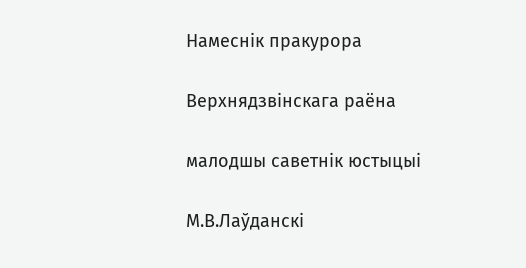Намеснік пракурора

Верхнядзвінскага раёна

малодшы саветнік юстыцыі

М.В.Лаўданскі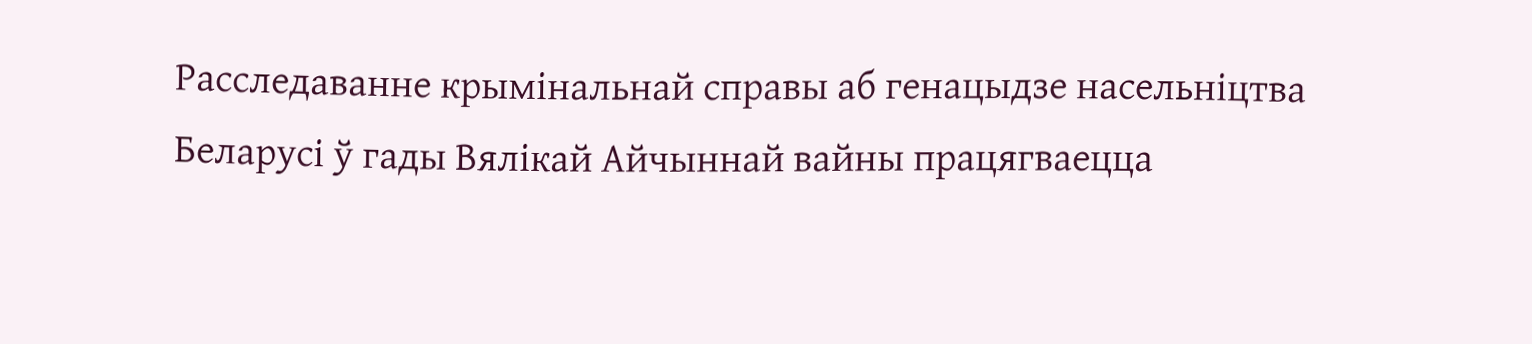Расследаванне крымінальнай справы аб генацыдзе насельніцтва Беларусі ў гады Вялікай Айчыннай вайны працягваецца